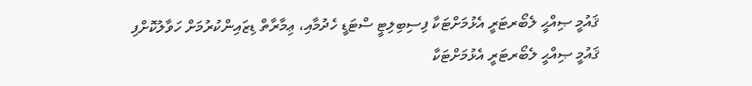ޤައުމީ ޞިއްޙީ ލެބޯރޓަރީ އެޅުމަށްޓަކާ ފިސިބިލިޓީ ސްޓަޑީ ހެދުމާއި، ޢިމާރާތް ޑިޒައިންކުރުމަށް ހަވާލުކޮށްފި
ޤައުމީ ޞިއްޙީ ލެބޯރޓަރީ އެޅުމަށްޓަކާ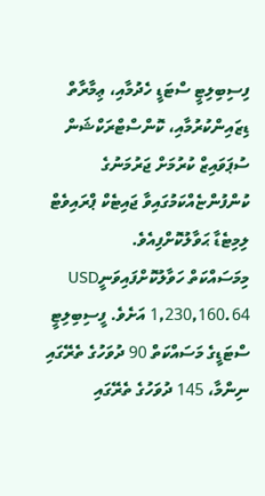ފިސިބިލިޓީ ސްޓަޑީ ހެދުމާއި، ޢިމާރާތް ޑިޒައިންކުރުމާއި، ކޮންސްޓްރަކްޝަން ސުޕަވައިޒް ކުރުމަށް ޖަރުމަނުގެ ކުންފުންޏެއްކަމުގައިވާ ޖައިޓެކް ޕްރައިވެޓް ލިމިޓެޑާ ޙަވާލުކޮށްފިއެވެ.
މިމަސައްކަތް ހަވާލުކޮށްފައިވަނީUSD 1,230,160.64 އަށެވެ. ފީސިބިލިޓީ ސްޓަޑީގެ މަސައްކަތް 90 ދުވަހުގެ ތެރޭގައި ނިންމާ، 145 ދުވަހުގެ ތެރޭގައި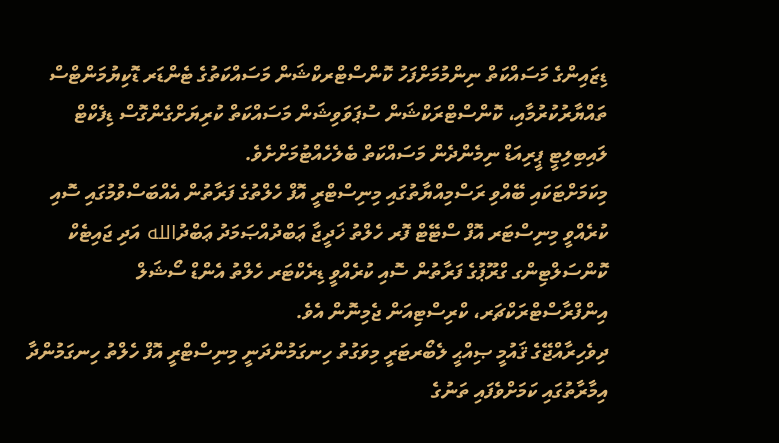ޑިޒައިންގެ މަސައްކަތް ނިންމުމަށްފަހު ކޮންސްޓްރކްޝަން މަސައްކަތުގެ ޓެންޑަރ ޑޮކިޔުމަންޓްސް ތައްޔާރުކުރުމާއި، ކޮންސްޓްރަކްޝަން ސުޕަވަވިޝަން މަސައްކަތް ކުރިޔަށްގެންގޮސް ޑިފެކްޓް ލައިބިލިޓީ ޕީރިއަޑް ނިމެންދެން މަސައްކަތް ބެލެހެއްޓުމަށްށެވެ.
މިކަމަށްޓަކައި ބޭއްވި ރަސްމިއްޔާތުގައި މިނިސްޓްރީ އޮފް ހެލްތުގެ ފަރާތުން އެއްބަސްވުމުގައި ސޮއި ކުރެއްވީ މިނިސްޓަރ އޮފް ސްޓޭޓް ފޮރ ހެލްތު ޚަދީޖާ ޢަބްދުއްޞަމަދު ޢަބްދުالله އަދި ޖައިޓެކް ކޮންސަލްޓިންގ ގްރޫޕުގެ ފަރާތުން ސޮއި ކުރެއްވީ ޑިރެކްޓަރ ހެލްތު އެންޑް ސޯޝަލް އިންފްރާސްޓްރަކްޗަރ، ކްރިސްޓިއަން ޖެމިނޮން އެވެ.
ދިވެހިރާއްޖޭގެ ޤައުމީ ޞިއްޙީ ލެބޯރޓަރީ މިވަގުތު ހިނގަމުންދަނީ މިނިސްޓްރީ އޮފް ހެލްތު ހިނގަމުންދާ އިމާރާތުގައި ކަމަށްވެފައި ތަނުގެ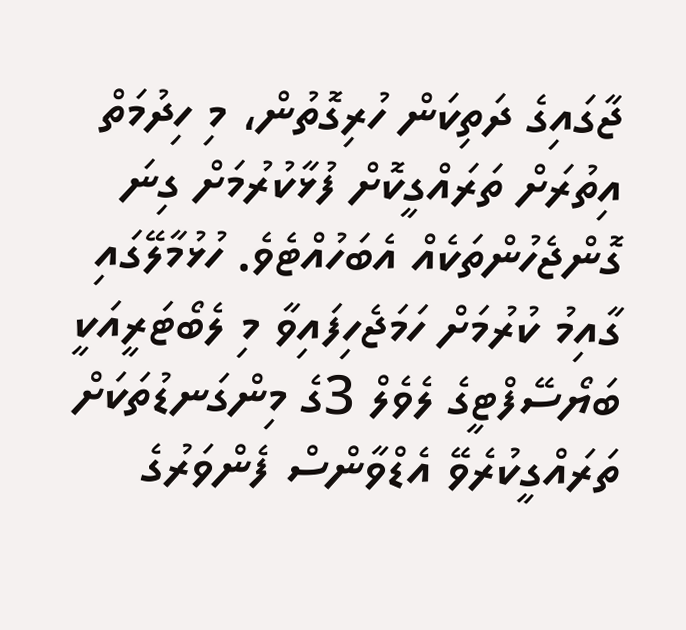ޖާގައިގެ ދަތިކަން ހުރިގޮތުން، މި ހިދުމަތް އިތުރަށް ތަރައްގީކޮށް ފުޅާކުރުމަށް ގިނަ ގޮންޖެހުންތަކެއް އެބަހުއްޓެވެ. ހުޅުމާލޭގައި ގާއިމު ކުރުމަށް ހަމަޖެހިފައިވާ މި ލެބޯޓަރީއަކީ ބަޔޯސޭފްޓީގެ ލެވެލް 3ގެ މިންގަނޑުތަކަށް ތަރައްގީކުރެވޭ އެޑްވާންސް ފެންވަރުގެ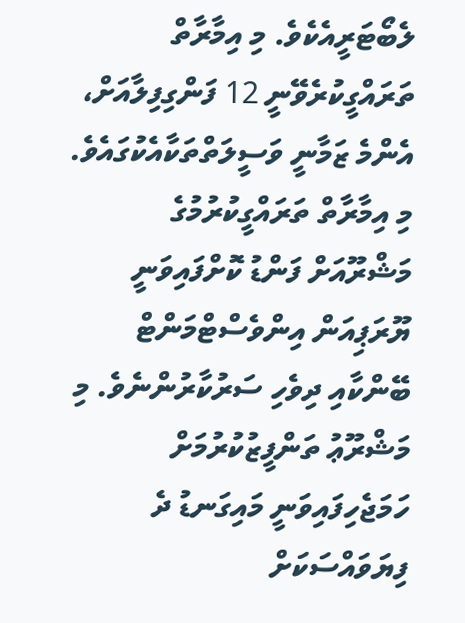ލެބޯޓަރީއެކެވެ. މި އިމާރާތް ތަރައްގީކުރެވޭނީ 12 ފަންގިފިލާއަށް، އެންމެ ޒަމާނީ ވަސީލަތްތަކާއެކުގައެވެ. މި އިމާރާތް ތަރައްގީކުރުމުގެ މަޝްރޫއަށް ފަންޑު ކޮށްފައިވަނީ ޔޫރަޕިއަން އިންވެސްޓްމަންޓް ބޭންކާއި ދިވެހި ސަރުކާރުންނެވެ. މި މަޝްރޫޢު ތަންފީޒުކުރުމަށް ހަމަޖެހިފައިވަނީ މައިގަނޑު ދެ ފިޔަވައްސަކަށް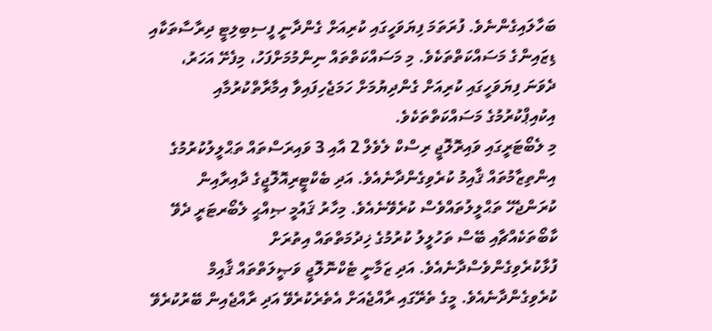ބަހާލައިގެންނެވެ. ފުރަތަމަ ފިޔަވަހީގައި ކުރިއަށް ގެންދާނީ ފީސިބިލިޓީ ދިރާސާތަކާއި ޑިޒައިންގެ މަސައްކަތްތަކެވެ. މި މަސައްކަތްތައް ނިންމުމަށްފަހު، މިފެށޭ އަހަރު، ދެވަނަ ފިޔަވަހީގައި ކުރިއަށް ގެންދިޔުމަށް ހަމަޖެހިފައިވާ އިމާރާތްކުރުމާއި އިކުއިޕްކުރުމުގެ މަސައްކަތްތަކެވެ.
މި ލެބޯޓަރީގައި ވައިރޮލޮޖީ ރިސްކް ލެވެލް 2 އާއި 3 ވައިރަސްތައް ތަޙްލީލުކުރުމުގެ އިންތިޒާމުތައް ޤާއިމު ކުރެވިގެންދާނެއެވެ. އަދި ބެކްޓީރިއޮލޮޖީގެ ދާއިރާއިން ކުރަންޖެހޭ ތަޙްލީލުތައްވެސް ކުރެވޭނެއެވެ. މިހާރު ޤައުމީ ޞިއްޙީ ލެބޯރޓަރީ ދެވޭ ކާބޯތަކެއްޗާއި ބޭސް ތަހުލީލު ކުރުމުގެ ޚިދުމަތްތައް އިތުރަށް ފުޅާކުރެވިގެންވެސްދާނެއެވެ. އަދި ޒަމާނީ ޓެކްނޮލޮޖީ ވަޞީލަތްތައް ޤާއިމް ކުރެވިގެންދާނެއެވެ. މީގެ ތެރޭގައި ރާއްޖެއަށް އެތެރެކުރެވޭ އަދި ރާއްޖެއިން ބޭރުކުރެވޭ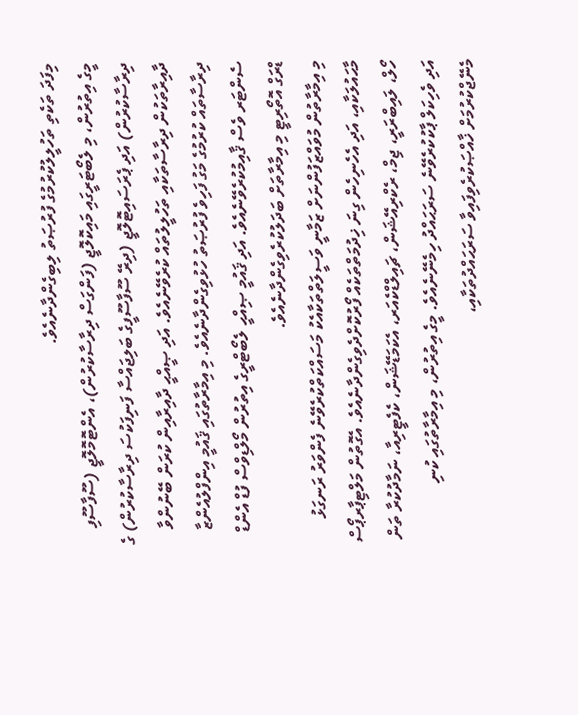މިފަދަ ތަކެތި ތަހުލީލުކުރުމުގެ ފުރުޞަތު ލިބިގެންދާނެއެވެ.
މީގެ އިތުރުން، މި ލެބޯޓަރީގައި މައިކޮލޮޖީ (ފަންގަސް ދިރާސާކުރުން)، އެންޓޮމޮލޮޖީ (ސޫފާސޫފި ދިރާސާކުރުން) އަދި ޕެރަސައިޓޮލޮޖީ (ދިރޭ ސޫފާސޫފީގެ ބަލިޖައްސާ ފަނިފަކުސަ ދިރާސާކުރުން) ގެ ދާއިރާތަކުން ދިރާސާތަކާއި ތަހުލީލުތައް ކުރެވޭނެއެވެ. އަދި ޞީއްޙީ ދާއިރާއިން ކުރަން ބޭނުންވާ ދިރާސާތައް ކުރުމުގެ މަގު ފަހިވެ ފުރުޞަތު ހުޅުވިގެންދާނެއެވެ. މި އިމާރާތުގައި ޤައުމީ އިންފްލުއެންޒާ ސެންޓަރ ވެސް ޤާއިމުކުރެވޭނެއެވެ. އަދި ޤައުމީ ޞިއްޙީ ލެބޯޓްރީގެ އިތުރުން މޯލްޑިވްސް ފުޑް އެންޑް ޑްރަގް އޮތޯރިޓީ މި އިމާރާތަށް ބަދަލުކުރެވިގެންދާނެއެވެ.
މި އިމާރާތުން މުވައްޒަފުންނަށް ޒަމާނީ ވަސީލަތްތަކާއެކު މަސައްކަތްކުރެވޭނެ ފެންވަރު ރަނގަޅު މާޙައުލަކާއި، އަދި އެހެނިހެން ގިނަ ޚިދުމަތްތަކެއް ފޯރުކޮށްދެވިގެންދާނެއެވެ. އެގޮތުން މަލްޓިޕާރޕޯސް ހޯލް، ލައިބްރަރީ، ޖިމް، ރެކްރިއޭޝަން، ޗައިލްޑްކެއަރ، އެކަމަޑޭޝަން، ކެފެޓީރިއާ، ނަމާދުކުރާ ތަން އަދި ވެހިކަލް ޕާކުކުރެވޭނެ ސަރަޙައްދު ހިމެނޭނެއެވެ. މީގެ އިތުރުން، މި އިމާރާތުގައި ކުނި މެނޭޖްކުރުމަށް ޚާއްޞަކުރެވިފައިވާ ސަރަޙައްދުތަކާއި،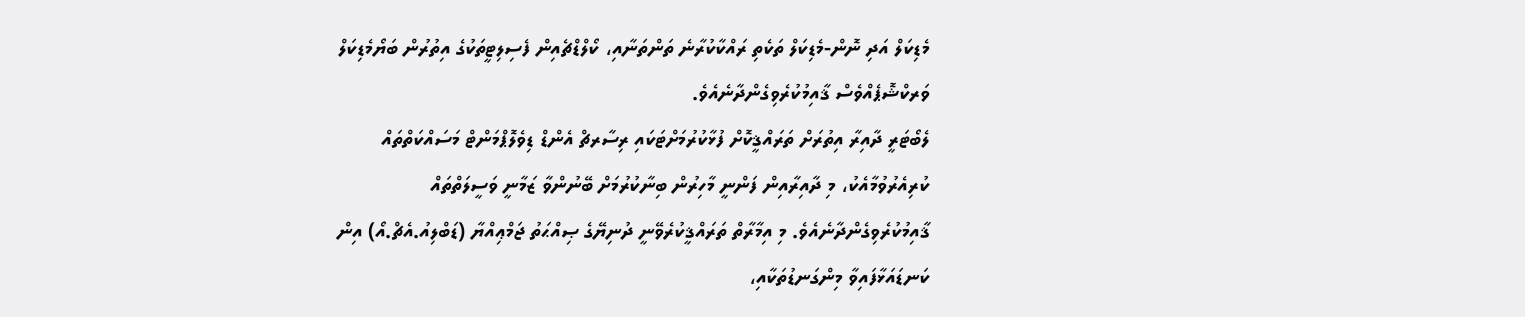މެޑިކަލް އަދި ނޮން-މެޑިކަލް ތަކެތި ރައްކާކުރާނެ ތަންތަނާއި، ކޯލްޑްޗެއިން ފެސިލިޓީތަކުގެ އިތުރުން ބަޔޯމެޑިކަލް ވަރކްޝޮޕެއްވެސް ޤާއިމުކުރެވިގެންދާނެއެވެ.
ލެބޯޓަރީ ދާއިރާ އިތުރަށް ތަރައްޤީކޮށް ފުޅާކުރުމަށްޓަކައި ރިސާރޗް އެންޑް ޑިވެލޮޕްމަންޓް މަސައްކަތްތައް ކުރިއެރުވުމާއެކު، މި ދާއިރާއިން ފަންނީ މާހިރުން ބިނާކުރުމަށް ބޭނުންވާ ޒަމާނީ ވަސީލަތްތައް ޤާއިމުކުރެވިގެންދާނެއެވެ. މި އިމާރާތް ތަރައްޤީކުރެވޭނީ ދުނިޔޭގެ ޞިއްޙަތު ޖަމްޢިއްޔާ (ޑަބްލިއު.އެޗް.އޯ) އިން ކަނޑައަޅާފައިވާ މިންގަނޑުތަކާއި،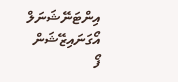އިންޓަނޭޝަނަލް އޯގަނައިޒޭޝަން ފޯ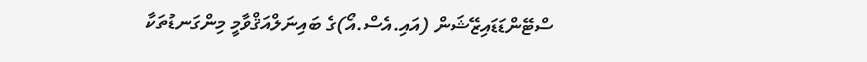ސްޓޭންޑަޑައިޒޭޝަން (އައި.އެސް.އޯ)ގެ ބައިނަލްއަޤްވާމީ މިންގަނޑުތަކާ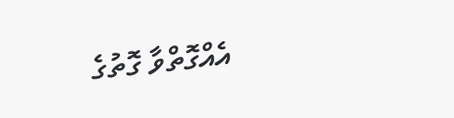އެއްގޮތްވާ ގޮތުގެ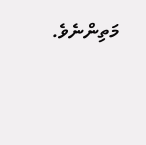މަތިންނެވެ.